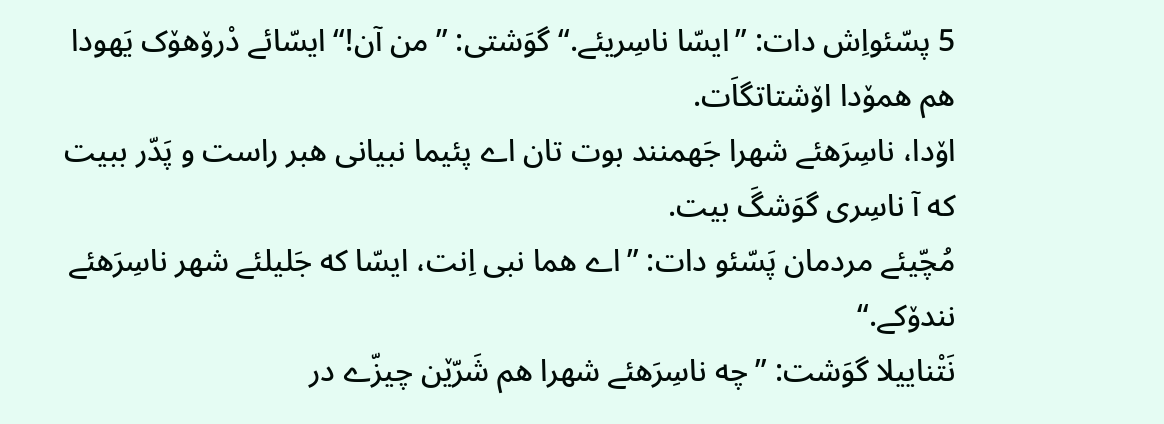5 پسّئواِش دات: ”ایسّا ناسِریئے.“ گوَشتی: ”من آن!“ ایسّائے دْرۆهۆک یَهودا هم همۆدا اۆشتاتگاَت.
اۆدا، ناسِرَهئے شهرا جَهمنند بوت تان اے پئیما نبیانی هبر راست و پَدّر ببیت که آ ناسِری گوَشگَ بیت.
مُچّیئے مردمان پَسّئو دات: ”اے هما نبی اِنت، ایسّا که جَلیلئے شهر ناسِرَهئے نندۆکے.“
نَتْناییلا گوَشت: ”چه ناسِرَهئے شهرا هم شَرّێن چیزّے در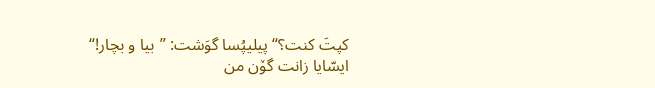کپتَ کنت؟“ پیلیپُسا گوَشت: ”بیا و بچار!“
ایسّایا زانت گۆن من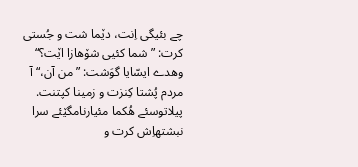چے بئیگی اِنت، دێما شت و جُستی کرت: ”شما کئیی شۆهازا اێت؟“
وهدے ایسّایا گوَشت: ”من آن،“ آ مردم پُشتا کِنزت و زمینا کپتنت.
پیلاتوسئے هُکما مئیارنامگێئے سرا نبشتهاِش کرت و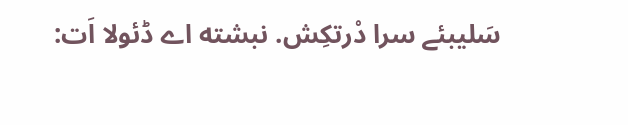سَلیبئے سرا دْرتکِش. نبشته اے ڈئولا اَت: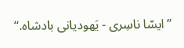”ایسّا ناسِری - یَهودیانی بادشاه.“